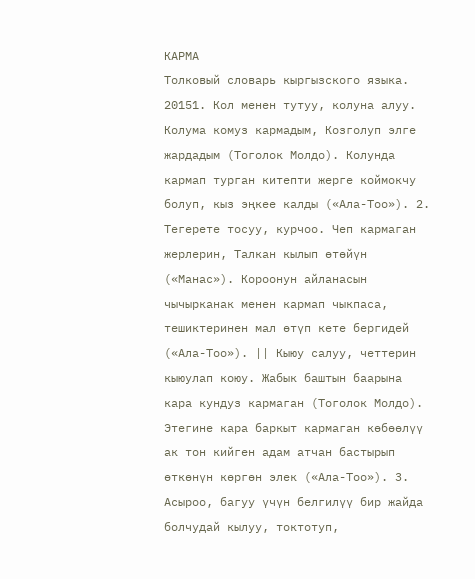КАРМА
Толковый словарь кыргызского языка. 20151. Кол менен тутуу, колуна алуу. Колума комуз кармадым, Козголуп элге жардадым (Тоголок Молдо). Колунда кармап турган китепти жерге коймокчу болуп, кыз эңкее калды («Ала-Тоо»). 2. Тегерете тосуу, курчоо. Чеп кармаган жерлерин, Талкан кылып өтөйүн («Манас»). Короонун айланасын чычырканак менен кармап чыкпаса, тешиктеринен мал өтүп кете бергидей («Ала-Тоо»). || Кыюу салуу, четтерин кыюулап коюу. Жабык баштын баарына кара кундуз кармаган (Тоголок Молдо). Этегине кара баркыт кармаган көбөөлүү ак тон кийген адам атчан бастырып өткөнүн көргөн элек («Ала-Тоо»). 3. Асыроо, багуу үчүн белгилүү бир жайда болчудай кылуу, токтотуп,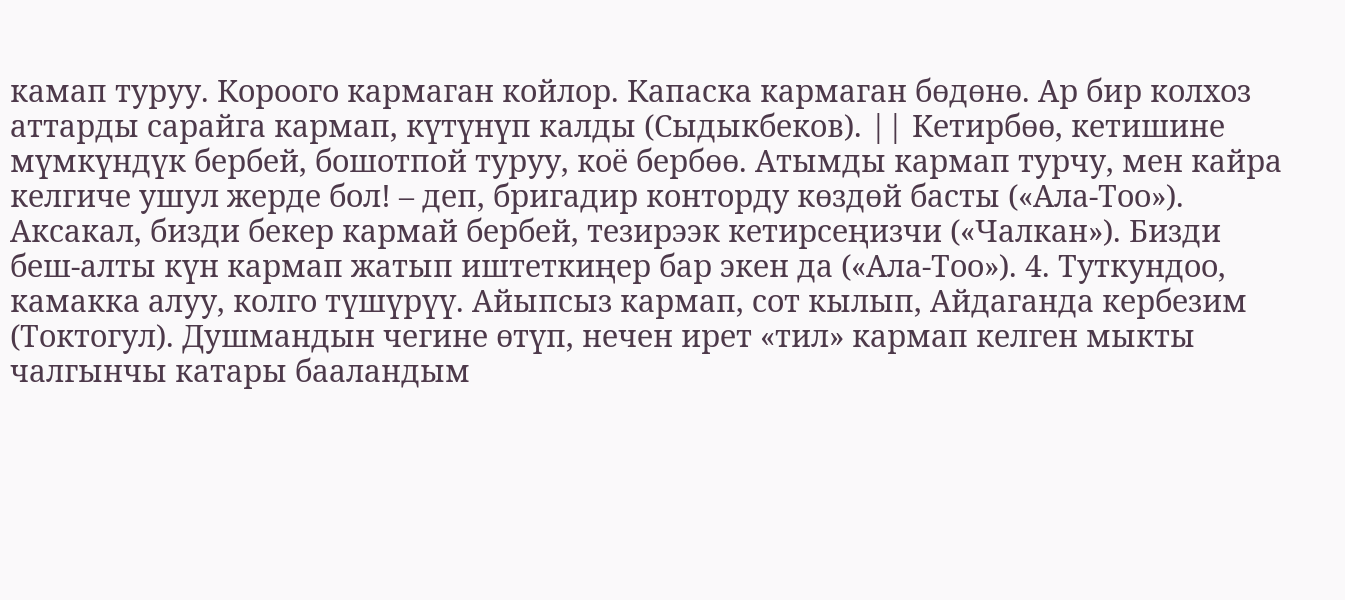камап туруу. Короого кармаган койлор. Капаска кармаган бөдөнө. Ар бир колхоз аттарды сарайга кармап, күтүнүп калды (Сыдыкбеков). || Кетирбөө, кетишине мүмкүндүк бербей, бошотпой туруу, коё бербөө. Атымды кармап турчу, мен кайра келгиче ушул жерде бол! – деп, бригадир конторду көздөй басты («Ала-Тоо»). Аксакал, бизди бекер кармай бербей, тезирээк кетирсеңизчи («Чалкан»). Бизди беш-алты күн кармап жатып иштеткиңер бар экен да («Ала-Тоо»). 4. Туткундоо, камакка алуу, колго түшүрүү. Айыпсыз кармап, сот кылып, Айдаганда кербезим (Токтогул). Душмандын чегине өтүп, нечен ирет «тил» кармап келген мыкты чалгынчы катары бааландым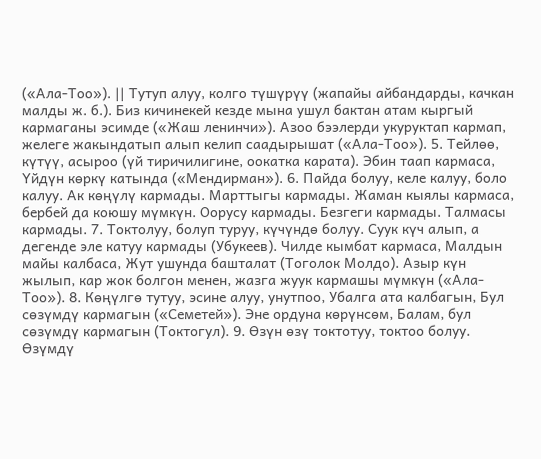(«Ала-Тоо»). || Тутуп алуу, колго түшүрүү (жапайы айбандарды, качкан малды ж. б.). Биз кичинекей кезде мына ушул бактан атам кыргый кармаганы эсимде («Жаш ленинчи»). Азоо бээлерди укуруктап кармап, желеге жакындатып алып келип саадырышат («Ала-Тоо»). 5. Тейлөө, күтүү, асыроо (үй тиричилигине, оокатка карата). Эбин таап кармаса, Үйдүн көркү катында («Мендирман»). 6. Пайда болуу, келе калуу, боло калуу. Ак көңүлү кармады. Марттыгы кармады. Жаман кыялы кармаса, бербей да коюшу мүмкүн. Оорусу кармады. Безгеги кармады. Талмасы кармады. 7. Токтолуу, болуп туруу, күчүндө болуу. Суук күч алып, а дегенде эле катуу кармады (Убукеев). Чилде кымбат кармаса, Малдын майы калбаса, Жут ушунда башталат (Тоголок Молдо). Азыр күн жылып, кар жок болгон менен, жазга жуук кармашы мүмкүн («Ала-Тоо»). 8. Көңүлгө тутуу, эсине алуу, унутпоо, Убалга ата калбагын, Бул сөзүмдү кармагын («Семетей»). Эне ордуна көрүнсөм, Балам, бул сөзүмдү кармагын (Токтогул). 9. Өзүн өзү токтотуу, токтоо болуу. Өзүмдү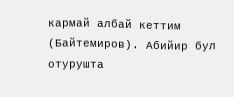кармай албай кеттим (Байтемиров). Абийир бул отурушта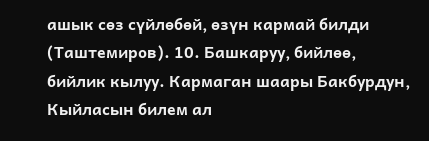ашык сөз сүйлөбөй, өзүн кармай билди (Таштемиров). 10. Башкаруу, бийлөө, бийлик кылуу. Кармаган шаары Бакбурдун, Кыйласын билем ал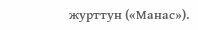журттун («Манас»).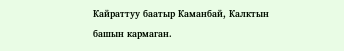Кайраттуу баатыр Каманбай, Калктын башын кармаган.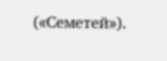(«Семетей»).